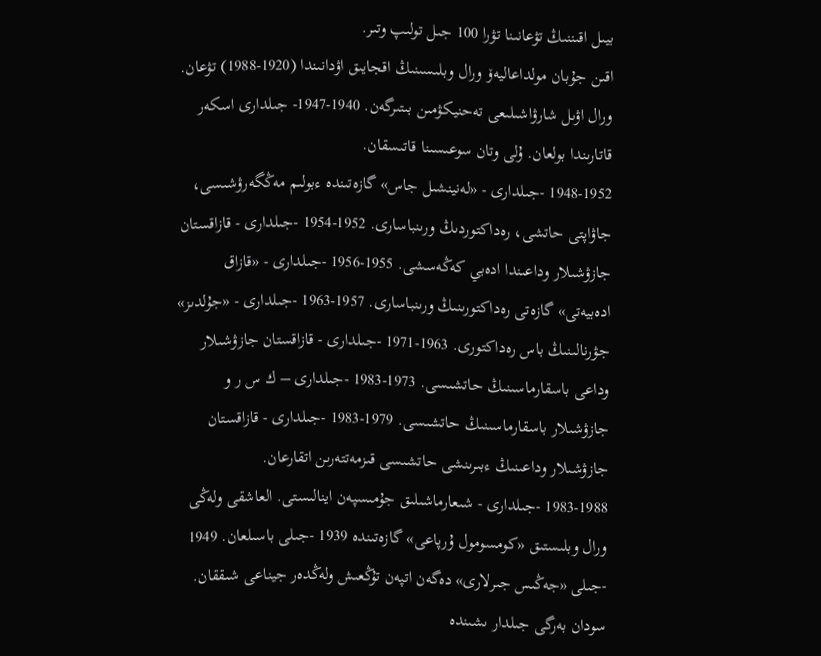بيىل اقىننىڭ تۋعانىنا تۋرا 100 جىل تولىپ وتىر.
اقىن جۇبان مولداعاليەۆ ورال وبلىسىنىڭ اقجايىق اۋدانىندا (1920-1988) تۋعان. ورال اۋىل شارۋاشىلىعى تەحنيكۋمىن بىتىرگەن. 1940-1947- جىلدارى اسكەر قاتارىندا بولعان. ۇلى وتان سوعىسىنا قاتىسقان.
1948-1952 -جىلدارى - «لەنينشىل جاس» گازەتىندە ءبولىم مەڭگەرۋشىسى، جاۋاپتى حاتشى، رەداكتوردىڭ ورىنباسارى. 1952-1954 -جىلدارى - قازاقستان جازۋشىلار وداعىندا ادەبي كەڭەسشى. 1955-1956 -جىلدارى - «قازاق ادەبيەتى» گازەتى رەداكتورىنىڭ ورىنباسارى. 1957-1963 -جىلدارى - «جۇلدىز» جۋرنالىنىڭ باس رەداكتورى. 1963-1971 -جىلدارى - قازاقستان جازۋشىلار وداعى باسقارماسىنىڭ حاتشىسى. 1973-1983 -جىلدارى – ك س ر و جازۋشىلار باسقارماسىنىڭ حاتشىسى. 1979-1983 -جىلدارى - قازاقستان جازۋشىلار وداعىنىڭ ءبىرىنشى حاتشىسى قىزمەتتەرىن اتقارعان.
1983-1988 -جىلدارى - شىعارماشىلىق جۇمىسپەن اينالىستى. العاشقى ولەڭى ورال وبلىستىق «كومسومول ۇرپاعى» گازەتىندە 1939 -جىلى باسىلعان. 1949 -جىلى «جەڭىس جىرلارى» دەگەن اتپەن تۇڭعىش ولەڭدەر جيناعى شىققان. سودان بەرگى جىلدار ىشىندە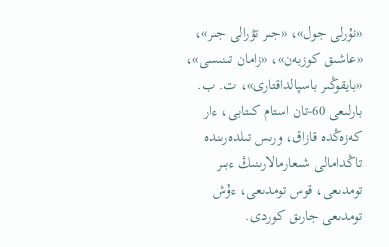«نۇرلى جول»، «جىر تۋرالى جىر»، «عاشىق كوزبەن»، «زامان تىنىسى»، «بايقوڭىر باسپالداقتارى»، ت. ب. بارلىعى 60-تان استام كىتابى، ءار كەزەڭدە قازاق، ورىس تىلدەرىندە تاڭدامالى شىعارمالارىنىڭ ءبىر تومدىعى، قوس تومدىعى، ءۇش تومدىعى جارىق كوردى.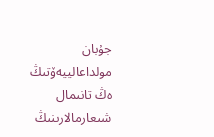جۇبان مولداعالييەۆتىڭ ەڭ تانىمال شىعارمالارىنىڭ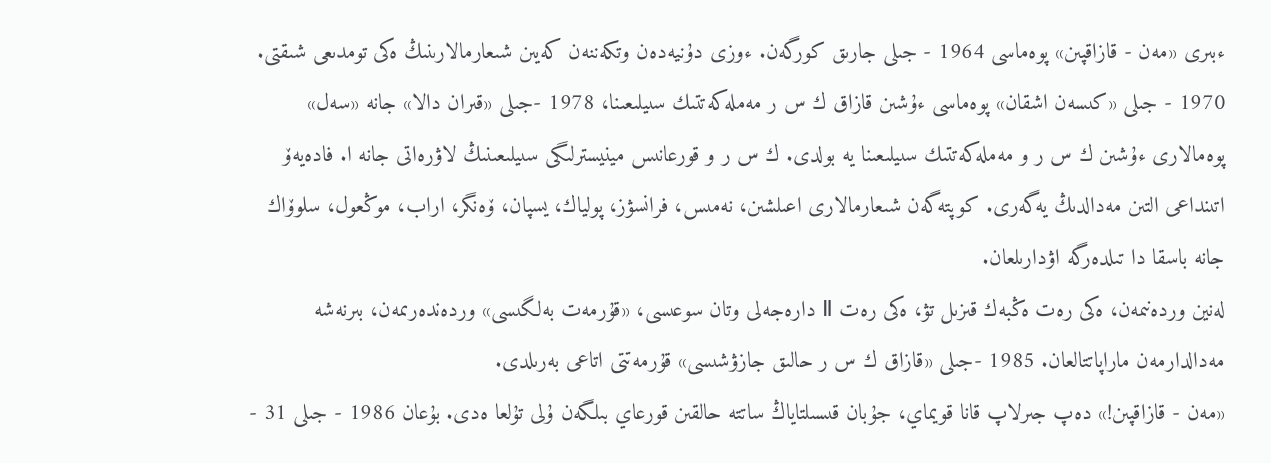ءبىرى «مەن - قازاقپىن» پوەماسى 1964 - جىلى جارىق كورگەن. ءوزى دۇنيەدەن وتكەننەن كەيىن شىعارمالارىنىڭ ەكى تومدىعى شىقتى. 1970 - جىلى «كىسەن اشقان» پوەماسى ءۇشىن قازاق ك س ر مەملەكەتتىك سىيلىعىنا، 1978 -جىلى «قىران دالا» جانە «سەل» پوەمالارى ءۇشىن ك س ر و مەملەكەتتىك سىيلىعىنا يە بولدى. ك س ر و قورعانىس مينيسترلىگى سىيلىعىنىڭ لاۋرەاتى جانە ا. فادەيەۆ اتىنداعى التىن مەدالدىڭ يەگەرى. كوپتەگەن شىعارمالارى اعىلشىن، نەمىس، فرانسۋز، پولياك، يسپان، ۆەنگر، اراب، موڭعول، سلوۆاك جانە باسقا دا تىلدەرگە اۋدارىلعان.
لەنين وردەنىمەن، ەكى رەت ەڭبەك قىزىل تۋ، ەكى رەت Ⅱ دارەجەلى وتان سوعىسى، «قۇرمەت بەلگىسى» وردەندەرىمەن، بىرنەشە مەدالدارمەن ماراپاتتالعان. 1985 -جىلى «قازاق ك س ر حالىق جازۋشىسى» قۇرمەتتى اتاعى بەرىلدى.
«مەن - قازاقپىن!» دەپ جىرلاپ قانا قويماي، جۇبان قىسىلتاياڭ ساتتە حالقىن قورعاي بىلگەن ۇلى تۇلعا ەدى. بۇعان 1986 - جىلى 31 -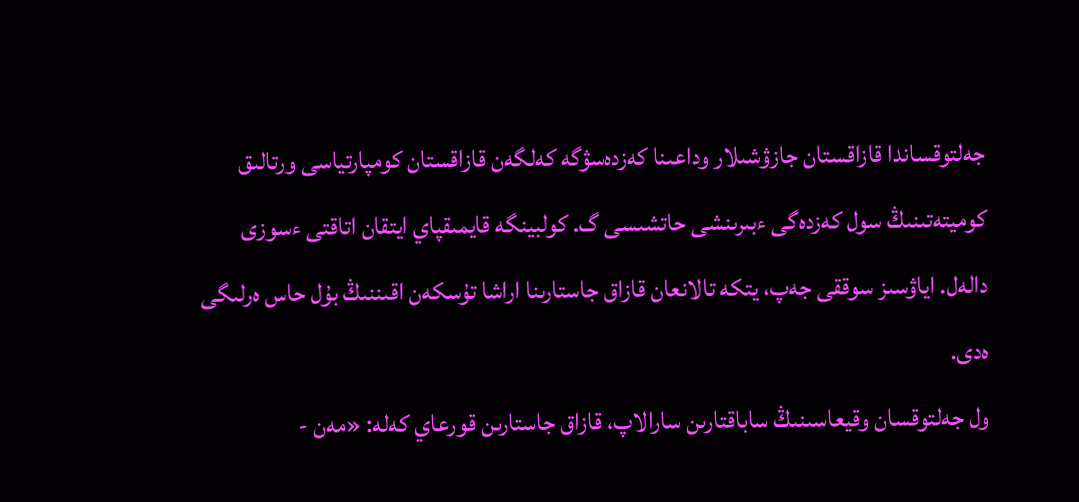جەلتوقساندا قازاقستان جازۋشىلار وداعىنا كەزدەسۋگە كەلگەن قازاقستان كومپارتياسى ورتالىق كوميتەتىنىڭ سول كەزدەگى ءبىرىنشى حاتشىسى گ. كولبينگە قايمىقپاي ايتقان اتاقتى ءسوزى دالەل. اياۋسىز سوققى جەپ، يتكە تالانعان قازاق جاستارىنا اراشا تۇسكەن اقىننىڭ بۇل حاس ەرلىگى ەدى.
ول جەلتوقسان وقيعاسىنىڭ ساباقتارىن سارالاپ، قازاق جاستارىن قورعاي كەلە: «مەن -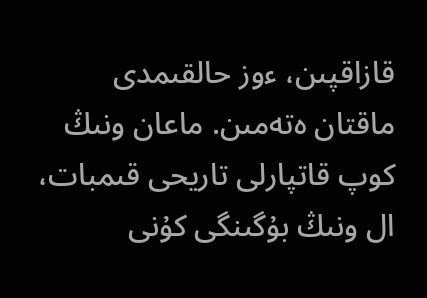قازاقپىن، ءوز حالقىمدى ماقتان ەتەمىن. ماعان ونىڭ كوپ قاتپارلى تاريحى قىمبات، ال ونىڭ بۇگىنگى كۇنى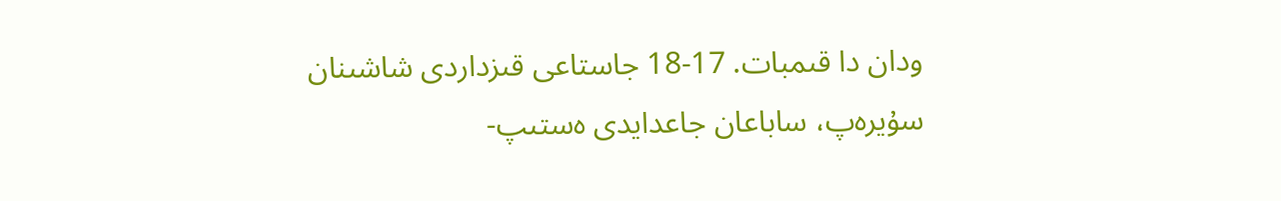ودان دا قىمبات. 17-18 جاستاعى قىزداردى شاشىنان سۇيرەپ، ساباعان جاعدايدى ەستىپ-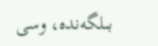بىلگەندە، وسى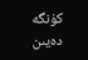كۇنگە دەيىن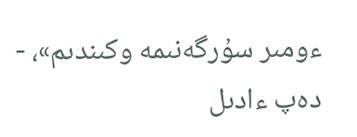ءومىر سۇرگەنىمە وكىندىم»، - دەپ ءادىل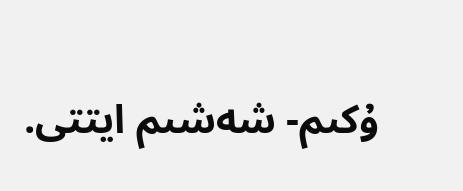ۇكىم- شەشىم ايتتى.